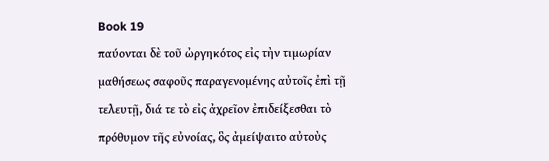Book 19
παύονται δὲ τοῦ ὠργηκότος εἰς τὴν τιμωρίαν μαθήσεως σαφοῦς παραγενομένης αὐτοῖς ἐπὶ τῇ τελευτῇ, διά τε τὸ εἰς ἀχρεῖον ἐπιδείξεσθαι τὸ πρόθυμον τῆς εὐνοίας, ὃς ἀμείψαιτο αὐτοὺς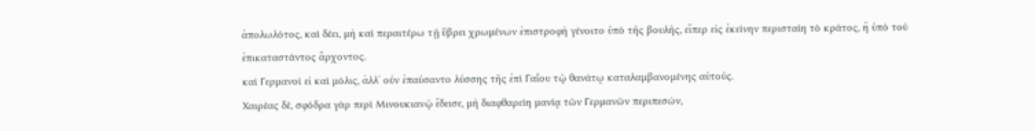ἀπολωλότος, καὶ δέει, μὴ καὶ περαιτέρω τῇ ὕβρει χρωμένων ἐπιστροφὴ γένοιτο ὑπὸ τῆς βουλῆς, εἴπερ εἰς ἐκείνην περισταίη τὸ κράτος, ἢ ὑπὸ τοῦ ἐπικαταστάντος ἄρχοντος.
καὶ Γερμανοὶ εἰ καὶ μόλις, ἀλλʼ οὖν ἐπαύσαντο λύσσης τῆς ἐπὶ Γαΐου τῷ θανάτῳ καταλαμβανομένης αὐτούς.
Χαιρέας δέ, σφόδρα γὰρ περὶ Μινουκιανῷ ἔδεισε, μὴ διαφθαρείη μανίᾳ τῶν Γερμανῶν περιπεσών,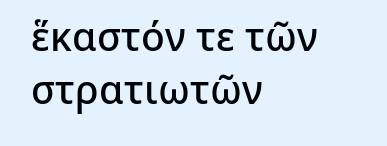ἕκαστόν τε τῶν στρατιωτῶν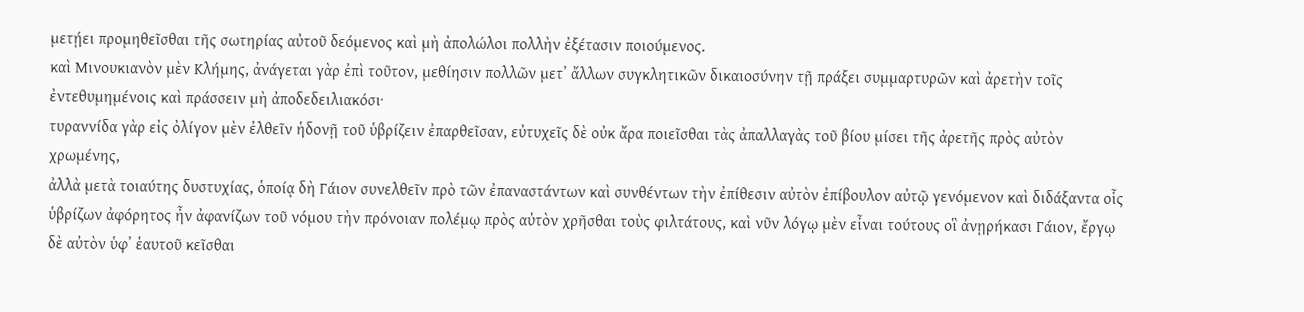μετῄει προμηθεῖσθαι τῆς σωτηρίας αὐτοῦ δεόμενος καὶ μὴ ἀπολώλοι πολλὴν ἐξέτασιν ποιούμενος.
καὶ Μινουκιανὸν μὲν Κλήμης, ἀνάγεται γὰρ ἐπὶ τοῦτον, μεθίησιν πολλῶν μετʼ ἄλλων συγκλητικῶν δικαιοσύνην τῇ πράξει συμμαρτυρῶν καὶ ἀρετὴν τοῖς ἐντεθυμημένοις καὶ πράσσειν μὴ ἀποδεδειλιακόσι·
τυραννίδα γὰρ εἰς ὀλίγον μὲν ἐλθεῖν ἡδονῇ τοῦ ὑβρίζειν ἐπαρθεῖσαν, εὐτυχεῖς δὲ οὐκ ἄρα ποιεῖσθαι τὰς ἀπαλλαγὰς τοῦ βίου μίσει τῆς ἀρετῆς πρὸς αὐτὸν χρωμένης,
ἀλλὰ μετὰ τοιαύτης δυστυχίας, ὁποίᾳ δὴ Γάιον συνελθεῖν πρὸ τῶν ἐπαναστάντων καὶ συνθέντων τὴν ἐπίθεσιν αὐτὸν ἐπίβουλον αὐτῷ γενόμενον καὶ διδάξαντα οἷς ὑβρίζων ἀφόρητος ἦν ἀφανίζων τοῦ νόμου τὴν πρόνοιαν πολέμῳ πρὸς αὐτὸν χρῆσθαι τοὺς φιλτάτους, καὶ νῦν λόγῳ μὲν εἶναι τούτους οἳ ἀνῃρήκασι Γάιον, ἔργῳ δὲ αὐτὸν ὑφʼ ἑαυτοῦ κεῖσθαι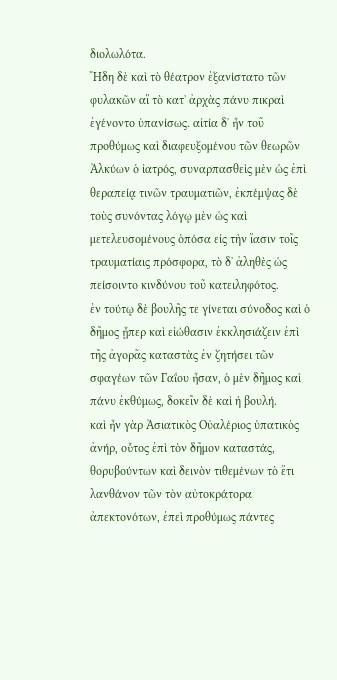διολωλότα.
Ἤδη δὲ καὶ τὸ θέατρον ἐξανίστατο τῶν φυλακῶν αἳ τὸ κατʼ ἀρχὰς πάνυ πικραὶ ἐγένοντο ὑπανίσως. αἰτία δʼ ἦν τοῦ προθύμως καὶ διαφευξομένου τῶν θεωρῶν Ἀλκύων ὁ ἰατρός, συναρπασθεὶς μὲν ὡς ἐπὶ θεραπείᾳ τινῶν τραυματιῶν, ἐκπέμψας δὲ τοὺς συνόντας λόγῳ μὲν ὡς καὶ μετελευσομένους ὁπόσα εἰς τὴν ἴασιν τοῖς τραυματίαις πρόσφορα, τὸ δʼ ἀληθὲς ὡς πείσοιντο κινδύνου τοῦ κατειληφότος.
ἐν τούτῳ δὲ βουλῆς τε γίνεται σύνοδος καὶ ὁ δῆμος ᾗπερ καὶ εἰώθασιν ἐκκλησιάζειν ἐπὶ τῆς ἀγορᾶς καταστὰς ἐν ζητήσει τῶν σφαγέων τῶν Γαΐου ἦσαν, ὁ μὲν δῆμος καὶ πάνυ ἐκθύμως, δοκεῖν δὲ καὶ ἡ βουλή.
καὶ ἦν γὰρ Ἀσιατικὸς Οὐαλέριος ὑπατικὸς ἀνήρ, οὗτος ἐπὶ τὸν δῆμον καταστάς, θορυβούντων καὶ δεινὸν τιθεμένων τὸ ἔτι λανθάνον τῶν τὸν αὐτοκράτορα ἀπεκτονότων, ἐπεὶ προθύμως πάντες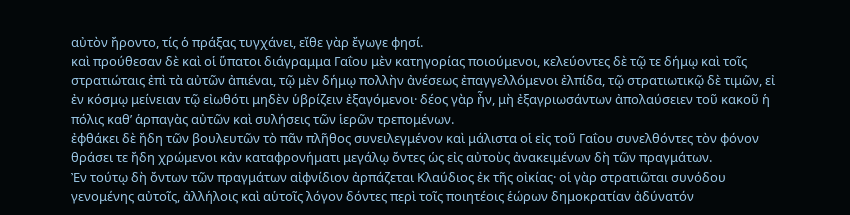αὐτὸν ἤροντο, τίς ὁ πράξας τυγχάνει, εἴθε γὰρ ἔγωγε φησί.
καὶ προύθεσαν δὲ καὶ οἱ ὕπατοι διάγραμμα Γαΐου μὲν κατηγορίας ποιούμενοι, κελεύοντες δὲ τῷ τε δήμῳ καὶ τοῖς στρατιώταις ἐπὶ τὰ αὐτῶν ἀπιέναι, τῷ μὲν δήμῳ πολλὴν ἀνέσεως ἐπαγγελλόμενοι ἐλπίδα, τῷ στρατιωτικῷ δὲ τιμῶν, εἰ ἐν κόσμῳ μείνειαν τῷ εἰωθότι μηδὲν ὑβρίζειν ἐξαγόμενοι· δέος γὰρ ἦν, μὴ ἐξαγριωσάντων ἀπολαύσειεν τοῦ κακοῦ ἡ πόλις καθʼ ἁρπαγὰς αὐτῶν καὶ συλήσεις τῶν ἱερῶν τρεπομένων.
ἐφθάκει δὲ ἤδη τῶν βουλευτῶν τὸ πᾶν πλῆθος συνειλεγμένον καὶ μάλιστα οἱ εἰς τοῦ Γαΐου συνελθόντες τὸν φόνον θράσει τε ἤδη χρώμενοι κἀν καταφρονήματι μεγάλῳ ὄντες ὡς εἰς αὐτοὺς ἀνακειμένων δὴ τῶν πραγμάτων.
Ἐν τούτῳ δὴ ὄντων τῶν πραγμάτων αἰφνίδιον ἀρπάζεται Κλαύδιος ἐκ τῆς οἰκίας· οἱ γὰρ στρατιῶται συνόδου γενομένης αὐτοῖς, ἀλλήλοις καὶ αὑτοῖς λόγον δόντες περὶ τοῖς ποιητέοις ἑώρων δημοκρατίαν ἀδύνατόν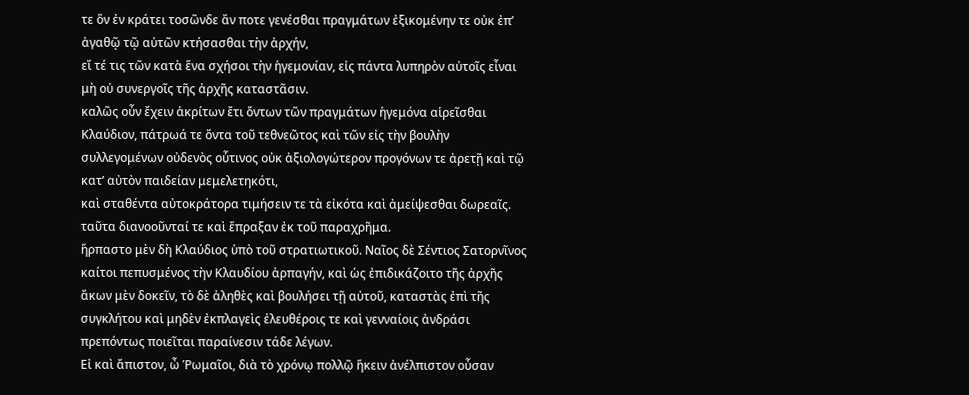τε ὂν ἐν κράτει τοσῶνδε ἄν ποτε γενέσθαι πραγμάτων ἐξικομένην τε οὐκ ἐπʼ ἀγαθῷ τῷ αὐτῶν κτήσασθαι τὴν ἀρχήν,
εἴ τέ τις τῶν κατὰ ἕνα σχήσοι τὴν ἡγεμονίαν, εἰς πάντα λυπηρὸν αὐτοῖς εἶναι μὴ οὐ συνεργοῖς τῆς ἀρχῆς καταστᾶσιν.
καλῶς οὖν ἔχειν ἀκρίτων ἔτι ὄντων τῶν πραγμάτων ἡγεμόνα αἱρεῖσθαι Κλαύδιον, πάτρωά τε ὄντα τοῦ τεθνεῶτος καὶ τῶν εἰς τὴν βουλὴν συλλεγομένων οὐδενὸς οὗτινος οὐκ ἀξιολογώτερον προγόνων τε ἀρετῇ καὶ τῷ κατʼ αὐτὸν παιδείαν μεμελετηκότι,
καὶ σταθέντα αὐτοκράτορα τιμήσειν τε τὰ εἰκότα καὶ ἀμείψεσθαι δωρεαῖς. ταῦτα διανοοῦνταί τε καὶ ἔπραξαν ἐκ τοῦ παραχρῆμα.
ἥρπαστο μὲν δὴ Κλαύδιος ὑπὸ τοῦ στρατιωτικοῦ. Ναῖος δὲ Σέντιος Σατορνῖνος καίτοι πεπυσμένος τὴν Κλαυδίου ἁρπαγήν, καὶ ὡς ἐπιδικάζοιτο τῆς ἀρχῆς ἄκων μὲν δοκεῖν, τὸ δὲ ἀληθὲς καὶ βουλήσει τῇ αὐτοῦ, καταστὰς ἐπὶ τῆς συγκλήτου καὶ μηδὲν ἐκπλαγεὶς ἐλευθέροις τε καὶ γενναίοις ἀνδράσι πρεπόντως ποιεῖται παραίνεσιν τάδε λέγων.
Εἰ καὶ ἄπιστον, ὦ Ῥωμαῖοι, διὰ τὸ χρόνῳ πολλῷ ἥκειν ἀνέλπιστον οὖσαν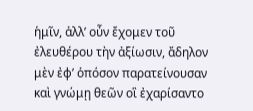ἡμῖν, ἀλλʼ οὖν ἔχομεν τοῦ ἐλευθέρου τὴν ἀξίωσιν, ἄδηλον μὲν ἐφʼ ὁπόσον παρατείνουσαν καὶ γνώμῃ θεῶν οἳ ἐχαρίσαντο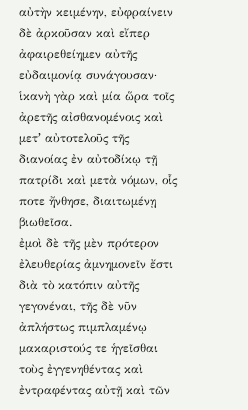αὐτὴν κειμένην, εὐφραίνειν δὲ ἀρκοῦσαν καὶ εἴπερ ἀφαιρεθείημεν αὐτῆς εὐδαιμονίᾳ συνάγουσαν·
ἱκανὴ γὰρ καὶ μία ὥρα τοῖς ἀρετῆς αἰσθανομένοις καὶ μετʼ αὐτοτελοῦς τῆς διανοίας ἐν αὐτοδίκῳ τῇ πατρίδι καὶ μετὰ νόμων, οἷς ποτε ἤνθησε, διαιτωμένῃ βιωθεῖσα.
ἐμοὶ δὲ τῆς μὲν πρότερον ἐλευθερίας ἀμνημονεῖν ἔστι διὰ τὸ κατόπιν αὐτῆς γεγονέναι, τῆς δὲ νῦν ἀπλήστως πιμπλαμένῳ μακαριστούς τε ἡγεῖσθαι τοὺς ἐγγενηθέντας καὶ ἐντραφέντας αὐτῇ καὶ τῶν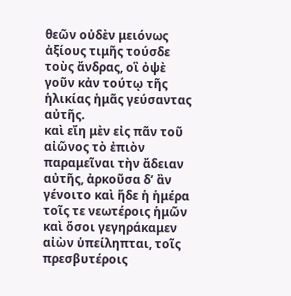θεῶν οὐδὲν μειόνως ἀξίους τιμῆς τούσδε τοὺς ἄνδρας, οἳ ὀψὲ γοῦν κἀν τούτῳ τῆς ἡλικίας ἡμᾶς γεύσαντας αὐτῆς.
καὶ εἴη μὲν εἰς πᾶν τοῦ αἰῶνος τὸ ἐπιὸν παραμεῖναι τὴν ἄδειαν αὐτῆς, ἀρκοῦσα δʼ ἂν γένοιτο καὶ ἥδε ἡ ἡμέρα τοῖς τε νεωτέροις ἡμῶν καὶ ὅσοι γεγηράκαμεν αἰὼν ὑπείληπται, τοῖς πρεσβυτέροις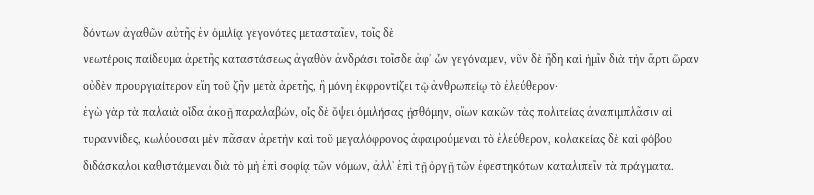δόντων ἀγαθῶν αὐτῆς ἐν ὁμιλίᾳ γεγονότες μετασταῖεν, τοῖς δὲ
νεωτέροις παίδευμα ἀρετῆς καταστάσεως ἀγαθὸν ἀνδράσι τοῖσδε ἀφʼ ὧν γεγόναμεν, νῦν δὲ ἤδη καὶ ἡμῖν διὰ τὴν ἄρτι ὥραν οὐδὲν προυργιαίτερον εἴη τοῦ ζῆν μετὰ ἀρετῆς, ἣ μόνη ἐκφροντίζει τῷ ἀνθρωπείῳ τὸ ἐλεύθερον·
ἐγὼ γὰρ τὰ παλαιὰ οἶδα ἀκοῇ παραλαβών, οἷς δὲ ὄψει ὁμιλήσας ᾐσθόμην, οἵων κακῶν τὰς πολιτείας ἀναπιμπλᾶσιν αἱ τυραννίδες, κωλύουσαι μὲν πᾶσαν ἀρετὴν καὶ τοῦ μεγαλόφρονος ἀφαιρούμεναι τὸ ἐλεύθερον, κολακείας δὲ καὶ φόβου διδάσκαλοι καθιστάμεναι διὰ τὸ μὴ ἐπὶ σοφίᾳ τῶν νόμων, ἀλλʼ ἐπὶ τῇ ὀργῇ τῶν ἐφεστηκότων καταλιπεῖν τὰ πράγματα.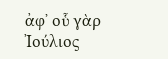ἀφʼ οὗ γὰρ Ἰούλιος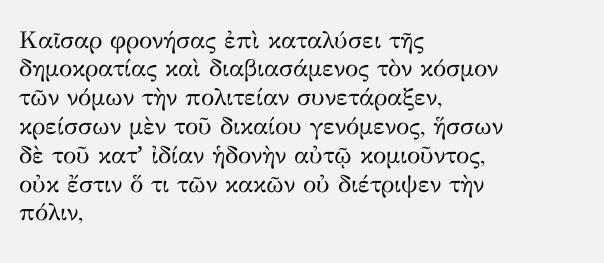Καῖσαρ φρονήσας ἐπὶ καταλύσει τῆς δημοκρατίας καὶ διαβιασάμενος τὸν κόσμον τῶν νόμων τὴν πολιτείαν συνετάραξεν, κρείσσων μὲν τοῦ δικαίου γενόμενος, ἥσσων δὲ τοῦ κατʼ ἰδίαν ἡδονὴν αὐτῷ κομιοῦντος, οὐκ ἔστιν ὅ τι τῶν κακῶν οὐ διέτριψεν τὴν πόλιν,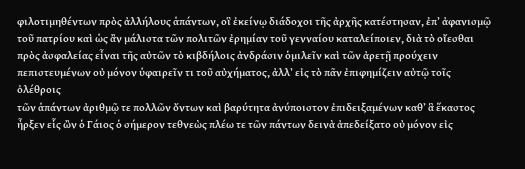φιλοτιμηθέντων πρὸς ἀλλήλους ἁπάντων, οἳ ἐκείνῳ διάδοχοι τῆς ἀρχῆς κατέστησαν, ἐπʼ ἀφανισμῷ τοῦ πατρίου καὶ ὡς ἂν μάλιστα τῶν πολιτῶν ἐρημίαν τοῦ γενναίου καταλείποιεν, διὰ τὸ οἴεσθαι πρὸς ἀσφαλείας εἶναι τῆς αὐτῶν τὸ κιβδήλοις ἀνδράσιν ὁμιλεῖν καὶ τῶν ἀρετῇ προύχειν πεπιστευμένων οὐ μόνον ὑφαιρεῖν τι τοῦ αὐχήματος, ἀλλʼ εἰς τὸ πᾶν ἐπιφημίζειν αὐτῷ τοῖς ὀλέθροις
τῶν ἁπάντων ἀριθμῷ τε πολλῶν ὄντων καὶ βαρύτητα ἀνύποιστον ἐπιδειξαμένων καθʼ ἃ ἕκαστος ἦρξεν εἷς ὢν ὁ Γάιος ὁ σήμερον τεθνεὼς πλέω τε τῶν πάντων δεινὰ ἀπεδείξατο οὐ μόνον εἰς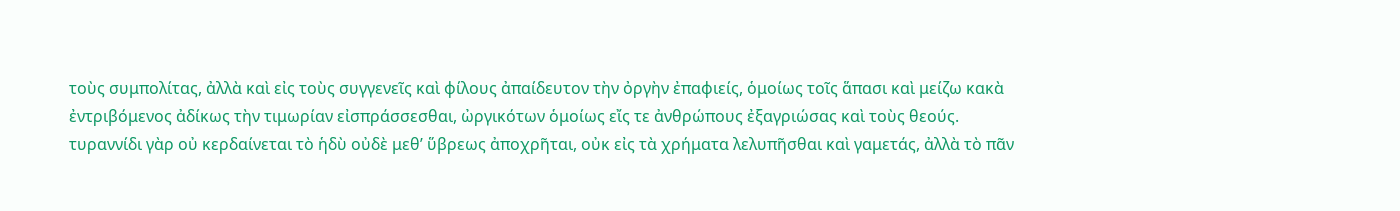τοὺς συμπολίτας, ἀλλὰ καὶ εἰς τοὺς συγγενεῖς καὶ φίλους ἀπαίδευτον τὴν ὀργὴν ἐπαφιείς, ὁμοίως τοῖς ἅπασι καὶ μείζω κακὰ ἐντριβόμενος ἀδίκως τὴν τιμωρίαν εἰσπράσσεσθαι, ὠργικότων ὁμοίως εἴς τε ἀνθρώπους ἐξαγριώσας καὶ τοὺς θεούς.
τυραννίδι γὰρ οὐ κερδαίνεται τὸ ἡδὺ οὐδὲ μεθʼ ὕβρεως ἀποχρῆται, οὐκ εἰς τὰ χρήματα λελυπῆσθαι καὶ γαμετάς, ἀλλὰ τὸ πᾶν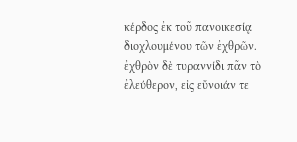κέρδος ἐκ τοῦ πανοικεσίᾳ διοχλουμένου τῶν ἐχθρῶν.
ἐχθρὸν δὲ τυραννίδι πᾶν τὸ ἐλεύθερον, εἰς εὔνοιάν τε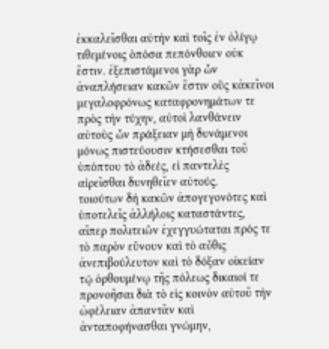ἐκκαλεῖσθαι αὐτὴν καὶ τοῖς ἐν ὀλίγῳ τιθεμένοις ὁπόσα πεπόνθοιεν οὐκ ἔστιν. ἐξεπιστάμενοι γὰρ ὧν ἀναπλήσειαν κακῶν ἔστιν οὓς κἀκεῖνοι μεγαλοφρόνως καταφρονημάτων τε πρὸς τὴν τύχην, αὐτοὶ λανθάνειν αὐτοὺς ὧν πράξειαν μὴ δυνάμενοι μόνως πιστεύουσιν κτήσεσθαι τοῦ ὑπόπτου τὸ ἀδεές, εἰ παντελὲς αἱρεῖσθαι δυνηθεῖεν αὐτούς.
τοιούτων δὴ κακῶν ἀπογεγονότες καὶ ὑποτελεῖς ἀλλήλοις καταστάντες, αἵπερ πολιτειῶν ἐχεγγυώταται πρός τε τὸ παρὸν εὔνουν καὶ τὸ αὖθις ἀνεπιβούλευτον καὶ τὸ δόξαν οἰκείαν τῷ ὀρθουμένῳ τῆς πόλεως δικαιοί τε προνοῆσαι διὰ τὸ εἰς κοινὸν αὐτοῦ τὴν ὠφέλειαν ἀπαντᾶν καὶ ἀνταποφήνασθαι γνώμην,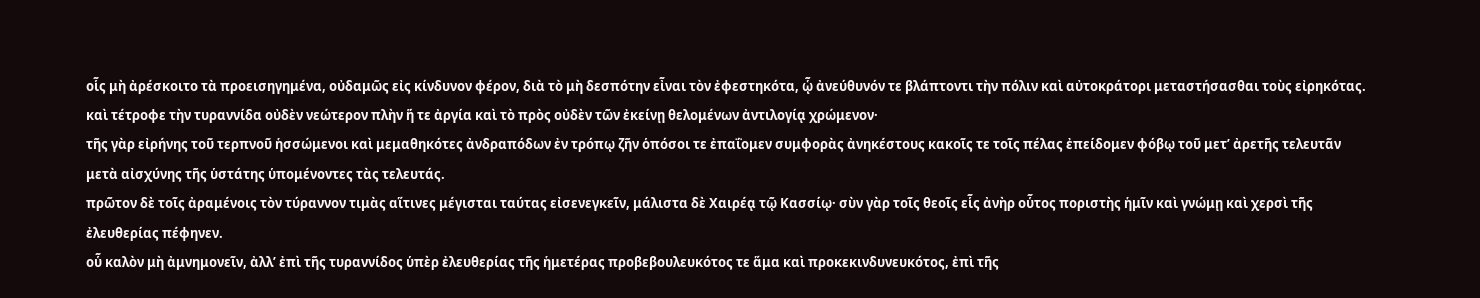οἷς μὴ ἀρέσκοιτο τὰ προεισηγημένα, οὐδαμῶς εἰς κίνδυνον φέρον, διὰ τὸ μὴ δεσπότην εἶναι τὸν ἐφεστηκότα, ᾧ ἀνεύθυνόν τε βλάπτοντι τὴν πόλιν καὶ αὐτοκράτορι μεταστήσασθαι τοὺς εἰρηκότας.
καὶ τέτροφε τὴν τυραννίδα οὐδὲν νεώτερον πλὴν ἥ τε ἀργία καὶ τὸ πρὸς οὐδὲν τῶν ἐκείνῃ θελομένων ἀντιλογίᾳ χρώμενον·
τῆς γὰρ εἰρήνης τοῦ τερπνοῦ ἡσσώμενοι καὶ μεμαθηκότες ἀνδραπόδων ἐν τρόπῳ ζῆν ὁπόσοι τε ἐπαΐομεν συμφορὰς ἀνηκέστους κακοῖς τε τοῖς πέλας ἐπείδομεν φόβῳ τοῦ μετʼ ἀρετῆς τελευτᾶν μετὰ αἰσχύνης τῆς ὑστάτης ὑπομένοντες τὰς τελευτάς.
πρῶτον δὲ τοῖς ἀραμένοις τὸν τύραννον τιμὰς αἵτινες μέγισται ταύτας εἰσενεγκεῖν, μάλιστα δὲ Χαιρέᾳ τῷ Κασσίῳ· σὺν γὰρ τοῖς θεοῖς εἷς ἀνὴρ οὗτος ποριστὴς ἡμῖν καὶ γνώμῃ καὶ χερσὶ τῆς ἐλευθερίας πέφηνεν.
οὗ καλὸν μὴ ἀμνημονεῖν, ἀλλʼ ἐπὶ τῆς τυραννίδος ὑπὲρ ἐλευθερίας τῆς ἡμετέρας προβεβουλευκότος τε ἅμα καὶ προκεκινδυνευκότος, ἐπὶ τῆς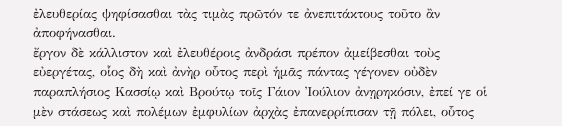ἐλευθερίας ψηφίσασθαι τὰς τιμὰς πρῶτόν τε ἀνεπιτάκτους τοῦτο ἂν ἀποφήνασθαι.
ἔργον δὲ κάλλιστον καὶ ἐλευθέροις ἀνδράσι πρέπον ἀμείβεσθαι τοὺς εὐεργέτας, οἷος δὴ καὶ ἀνὴρ οὗτος περὶ ἡμᾶς πάντας γέγονεν οὐδὲν παραπλήσιος Κασσίῳ καὶ Βρούτῳ τοῖς Γάιον Ἰούλιον ἀνῃρηκόσιν, ἐπεί γε οἱ μὲν στάσεως καὶ πολέμων ἐμφυλίων ἀρχὰς ἐπανερρίπισαν τῇ πόλει, οὗτος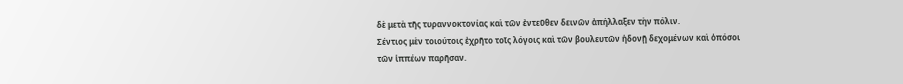δὲ μετὰ τῆς τυραννοκτονίας καὶ τῶν ἐντεῦθεν δεινῶν ἀπήλλαξεν τὴν πόλιν.
Σέντιος μὲν τοιούτοις ἐχρῆτο τοῖς λόγοις καὶ τῶν βουλευτῶν ἡδονῇ δεχομένων καὶ ὁπόσοι τῶν ἱππέων παρῆσαν.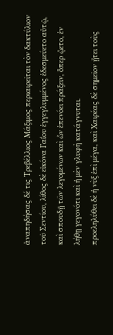ἀναπηδήσας δέ τις Τρεβέλλιος Μάξιμος περιαιρεῖται τὸν δακτύλιον τοῦ Σεντίου, λίθος δὲ εἰκόνα Γαΐου ἐγγεγλυμμένος ἐδεσμεύετο αὐτῷ, καὶ σπουδῇ τῶν λεγομένων καὶ ὧν ἐπενόει πράξειν, ὅπερ ᾤετο, ἐν λήθῃ γεγονότι καὶ ἡ μὲν γλυφὴ κατάγνυται.
προεληλύθει δὲ ἡ νὺξ ἐπὶ μέγα, καὶ Χαιρέας δὲ σημεῖον ᾔτει τοὺς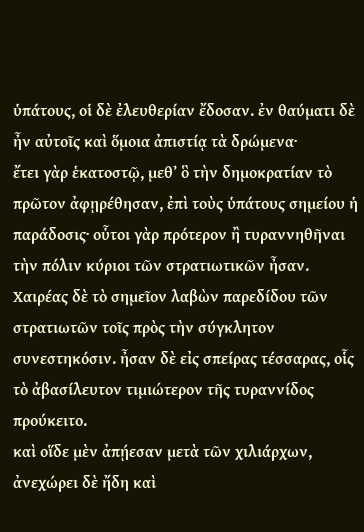ὑπάτους, οἱ δὲ ἐλευθερίαν ἔδοσαν. ἐν θαύματι δὲ ἦν αὐτοῖς καὶ ὅμοια ἀπιστίᾳ τὰ δρώμενα·
ἔτει γὰρ ἑκατοστῷ, μεθʼ ὃ τὴν δημοκρατίαν τὸ πρῶτον ἀφῃρέθησαν, ἐπὶ τοὺς ὑπάτους σημείου ἡ παράδοσις· οὗτοι γὰρ πρότερον ἢ τυραννηθῆναι τὴν πόλιν κύριοι τῶν στρατιωτικῶν ἦσαν.
Χαιρέας δὲ τὸ σημεῖον λαβὼν παρεδίδου τῶν στρατιωτῶν τοῖς πρὸς τὴν σύγκλητον συνεστηκόσιν. ἦσαν δὲ εἰς σπείρας τέσσαρας, οἷς τὸ ἀβασίλευτον τιμιώτερον τῆς τυραννίδος προύκειτο.
καὶ οἵδε μὲν ἀπῄεσαν μετὰ τῶν χιλιάρχων, ἀνεχώρει δὲ ἤδη καὶ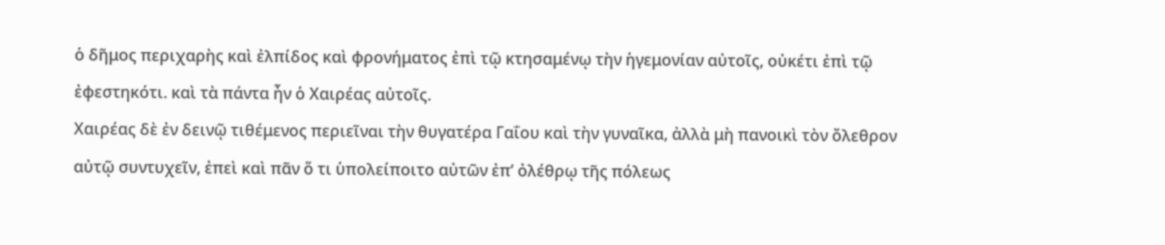ὁ δῆμος περιχαρὴς καὶ ἐλπίδος καὶ φρονήματος ἐπὶ τῷ κτησαμένῳ τὴν ἡγεμονίαν αὐτοῖς, οὐκέτι ἐπὶ τῷ ἐφεστηκότι. καὶ τὰ πάντα ἦν ὁ Χαιρέας αὐτοῖς.
Χαιρέας δὲ ἐν δεινῷ τιθέμενος περιεῖναι τὴν θυγατέρα Γαΐου καὶ τὴν γυναῖκα, ἀλλὰ μὴ πανοικὶ τὸν ὄλεθρον αὐτῷ συντυχεῖν, ἐπεὶ καὶ πᾶν ὅ τι ὑπολείποιτο αὐτῶν ἐπʼ ὀλέθρῳ τῆς πόλεως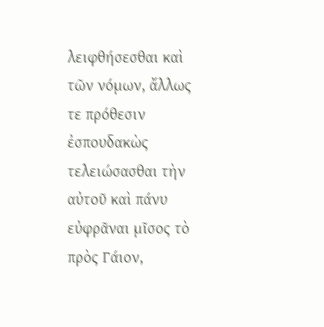λειφθήσεσθαι καὶ τῶν νόμων, ἄλλως τε πρόθεσιν ἐσπουδακὼς τελειώσασθαι τὴν αὐτοῦ καὶ πάνυ εὐφρᾶναι μῖσος τὸ πρὸς Γάιον,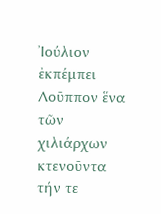Ἰούλιον ἐκπέμπει Λοῦππον ἕνα τῶν χιλιάρχων κτενοῦντα τήν τε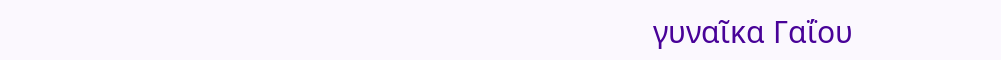γυναῖκα Γαΐου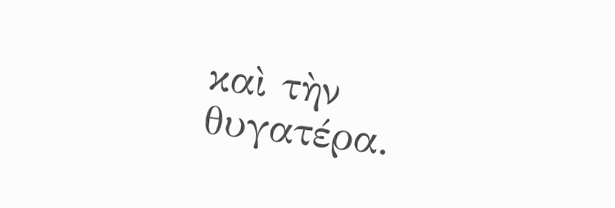καὶ τὴν θυγατέρα.